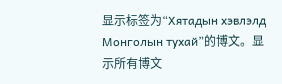显示标签为“Хятадын хэвлэлд Монголын тухай”的博文。显示所有博文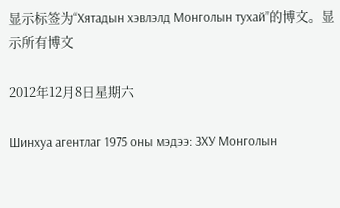显示标签为“Хятадын хэвлэлд Монголын тухай”的博文。显示所有博文

2012年12月8日星期六

Шинхуа агентлаг 1975 оны мэдээ: ЗХУ Монголын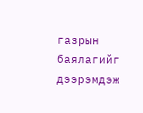газрын баялагийг дээрэмдэж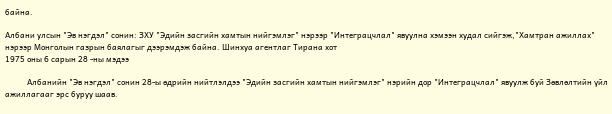байна.

Албани улсын "Эв нэгдэл" сонин: ЗХУ "Эдийн засгийн хамтын нийгэмлэг" нэрээр "Интеграцчлал" явуулна хэмээн худал сийгэж,"Хамтран ажиллах" нэрээр Монголын газрын баялагыг дээрэмдэж байна. Шинхуа агентлаг Тирана хот
1975 оны 6 сарын 28 -ны мэдээ

           Албанийн "Эв нэгдэл" сонин 28-ы өдрийн нийтлэлдээ "Эдийн засгийн хамтын нийгэмлэг" нэрийн дор "Интеграцчлал" явуулж буй Зөвлөлтийн үйл ажиллагааг эрс буруу шаав.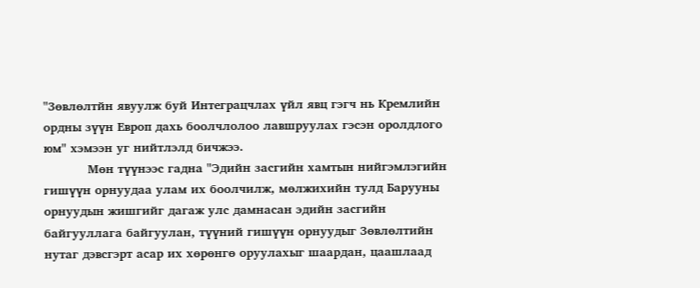"Зөвлөлтйн явуулж буй Интеграцчлах үйл явц гэгч нь Кремлийн ордны зүүн Европ дахь боолчлолоо лавшруулах гэсэн оролдлого юм" хэмээн уг нийтлэлд бичжээ.
           Мөн түүнээс гадна "Эдийн засгийн хамтын нийгэмлэгийн гишүүн орнуудаа улам их боолчилж, мөлжихийн тулд Барууны орнуудын жишгийг дагаж улс дамнасан эдийн засгийн байгууллага байгуулан, түүний гишүүн орнуудыг Зөвлөлтийн нутаг дэвсгэрт асар их хөрөнгө оруулахыг шаардан, цаашлаад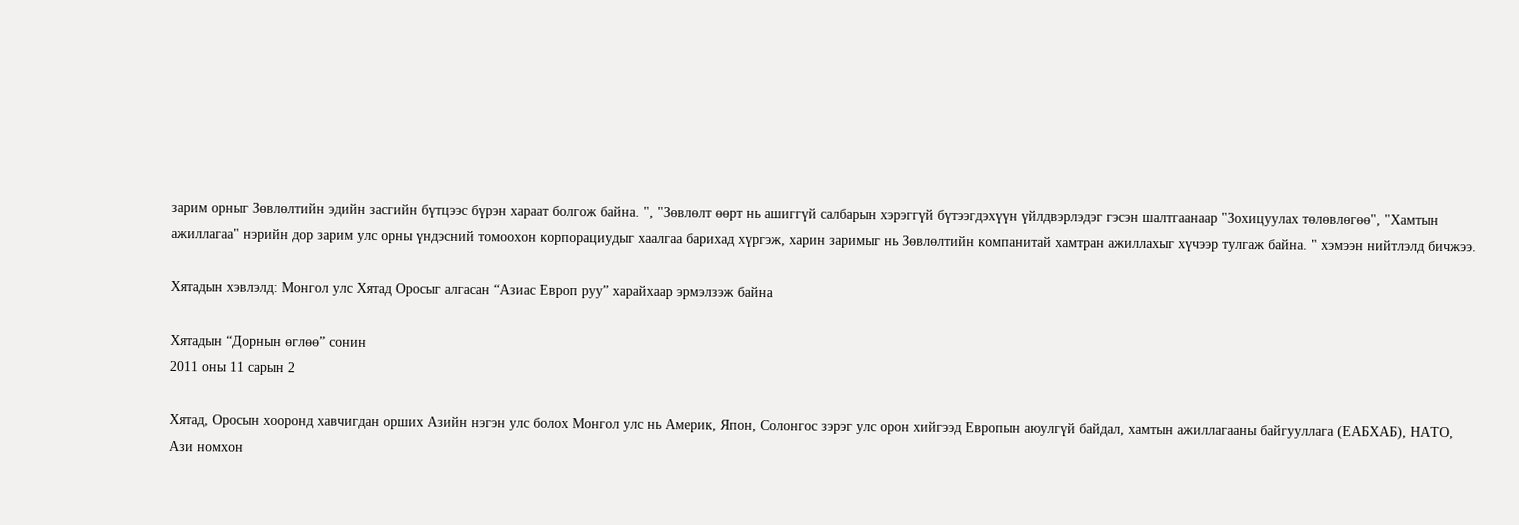зарим орныг Зөвлөлтийн эдийн засгийн бүтцээс бүрэн хараат болгож байна. ", "Зөвлөлт өөрт нь ашиггүй салбарын хэрэггүй бүтээгдэхүүн үйлдвэрлэдэг гэсэн шалтгаанаар "Зохицуулах төлөвлөгөө", "Хамтын ажиллагаа" нэрийн дор зарим улс орны үндэсний томоохон корпорациудыг хаалгаа барихад хүргэж, харин заримыг нь Зөвлөлтийн компанитай хамтран ажиллахыг хүчээр тулгаж байна. " хэмээн нийтлэлд бичжээ.

Хятадын хэвлэлд: Монгол улс Хятад Оросыг алгасан “Азиас Европ руу” харайхаар эрмэлзэж байна

Хятадын “Дорнын өглөө” сонин
2011 оны 11 сарын 2

Хятад, Оросын хооронд хавчигдан орших Азийн нэгэн улс болох Монгол улс нь Америк, Япон, Солонгос зэрэг улс орон хийгээд Европын аюулгүй байдал, хамтын ажиллагааны байгууллага (ЕАБХАБ), НАТО, Ази номхон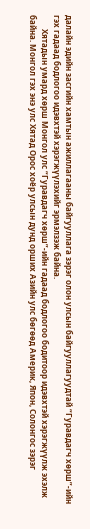далайн эдийн засгийн хамтын ажиллагааны байгууллага зэрэг олон улсын байгууллагуудтай “Гуравдагч хөрш”-ийн гэх гадаад бодлогоо идэвхтэй хэрэгжүүлэхийг эрмэлзэж байна.
       Хятадын умард хөрш Монгол улс “Гуравдагч хөрш”-ийн гадаад бодлогоо бодитоор идэвхтэй хэрэгжүүлж эхэлж байна. Монгол гэх энэ улс Хятад Орос хоёр улсын дунд орших Азийн улс бөгөөд Америк, Япон, Солонгос зэрэг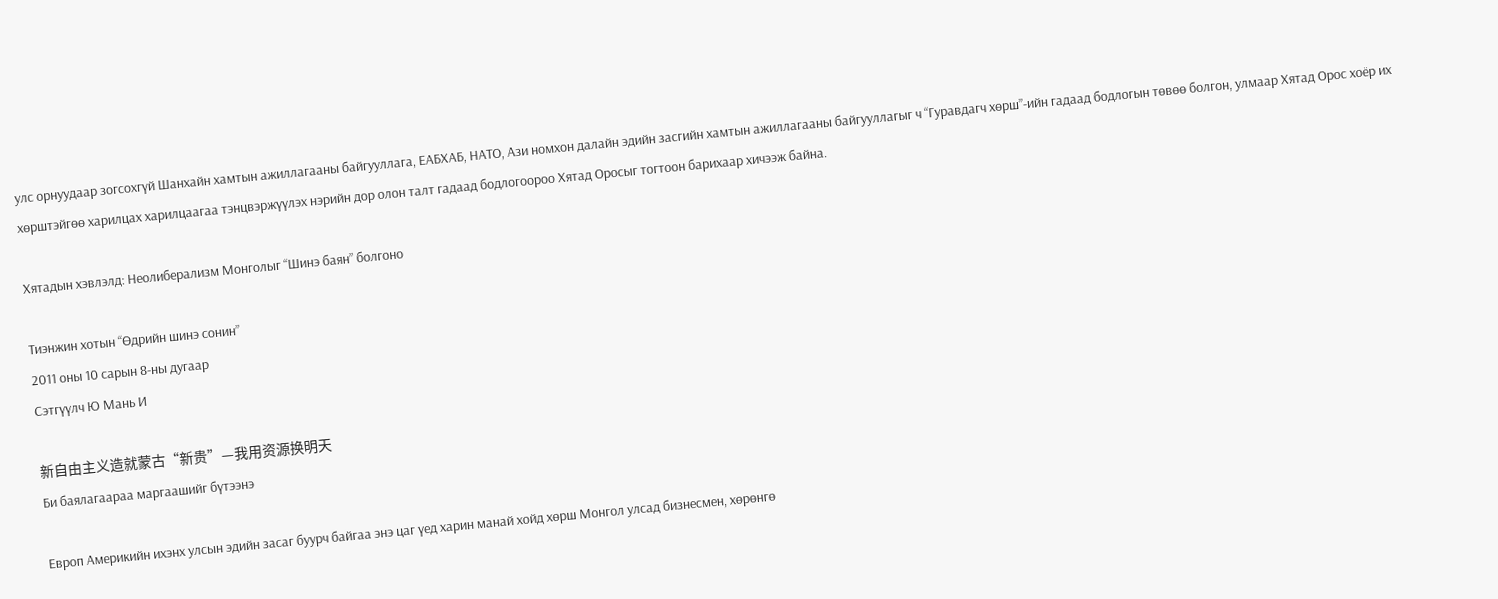улс орнуудаар зогсохгүй Шанхайн хамтын ажиллагааны байгууллага, ЕАБХАБ, НАТО, Ази номхон далайн эдийн засгийн хамтын ажиллагааны байгууллагыг ч “Гуравдагч хөрш”-ийн гадаад бодлогын төвөө болгон, улмаар Хятад Орос хоёр их хөрштэйгөө харилцах харилцаагаа тэнцвэржүүлэх нэрийн дор олон талт гадаад бодлогоороо Хятад Оросыг тогтоон барихаар хичээж байна.

Хятадын хэвлэлд: Неолиберализм Монголыг “Шинэ баян” болгоно

Тиэнжин хотын “Өдрийн шинэ сонин”
2011 оны 10 сарын 8-ны дугаар
Сэтгүүлч Ю Мань И

新自由主义造就蒙古“新贵”—我用资源换明天
Би баялагаараа маргаашийг бүтээнэ

Европ Америкийн ихэнх улсын эдийн засаг буурч байгаа энэ цаг үед харин манай хойд хөрш Монгол улсад бизнесмен, хөрөнгө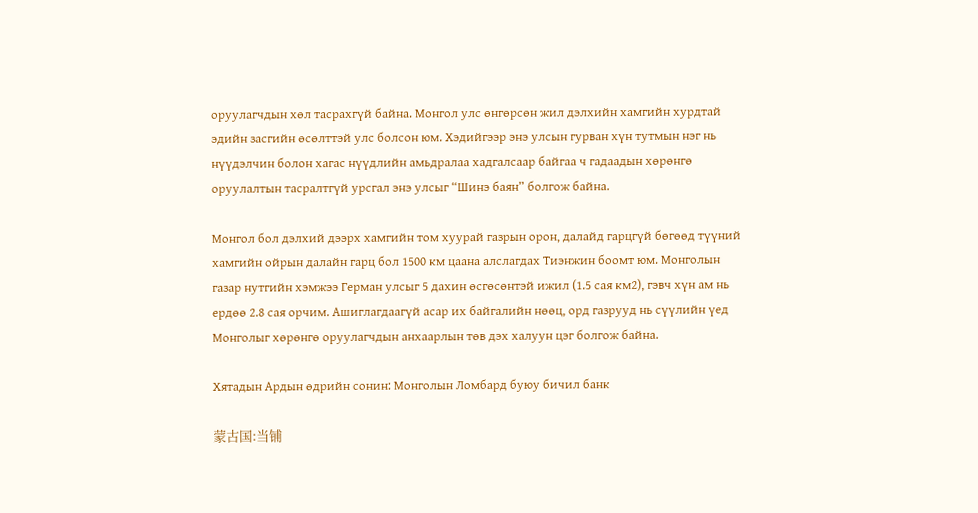оруулагчдын хөл тасрахгүй байна. Монгол улс өнгөрсөн жил дэлхийн хамгийн хурдтай эдийн засгийн өсөлттэй улс болсон юм. Хэдийгээр энэ улсын гурван хүн тутмын нэг нь нүүдэлчин болон хагас нүүдлийн амьдралаа хадгалсаар байгаа ч гадаадын хөрөнгө оруулалтын тасралтгүй урсгал энэ улсыг “Шинэ баян” болгож байна.

Монгол бол дэлхий дээрх хамгийн том хуурай газрын орон, далайд гарцгүй бөгөөд түүний хамгийн ойрын далайн гарц бол 1500 км цаана алслагдах Тиэнжин боомт юм. Монголын газар нутгийн хэмжээ Герман улсыг 5 дахин өсгөсөнтэй ижил (1.5 сая км2), гэвч хүн ам нь ердөө 2.8 сая орчим. Ашиглагдаагүй асар их байгалийн нөөц, орд газрууд нь сүүлийн үед Монголыг хөрөнгө оруулагчдын анхаарлын төв дэх халуун цэг болгож байна.

Хятадын Ардын өдрийн сонин: Монголын Ломбард буюу бичил банк

蒙古国:当铺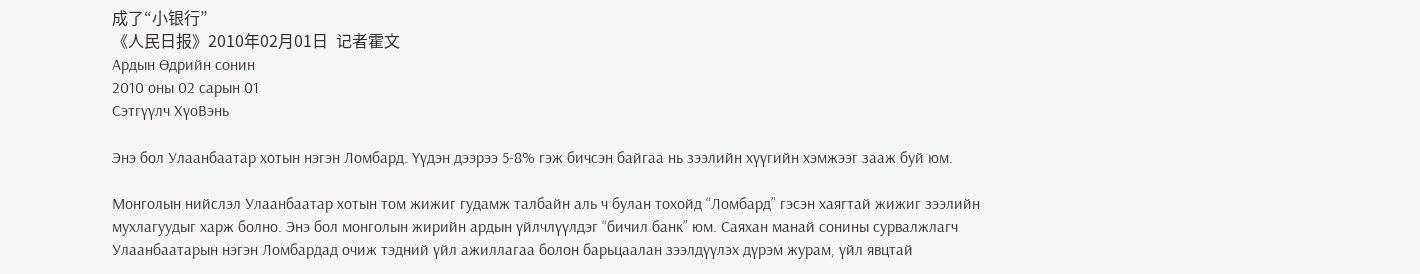成了“小银行”
《人民日报》2010年02月01日  记者霍文
Ардын Өдрийн сонин
2010 оны 02 сарын 01
Сэтгүүлч ХүоВэнь

Энэ бол Улаанбаатар хотын нэгэн Ломбард. Үүдэн дээрээ 5-8% гэж бичсэн байгаа нь зээлийн хүүгийн хэмжээг зааж буй юм.

Монголын нийслэл Улаанбаатар хотын том жижиг гудамж талбайн аль ч булан тохойд “Ломбард” гэсэн хаягтай жижиг зээлийн мухлагуудыг харж болно. Энэ бол монголын жирийн ардын үйлчлүүлдэг “бичил банк” юм. Саяхан манай сонины сурвалжлагч Улаанбаатарын нэгэн Ломбардад очиж тэдний үйл ажиллагаа болон барьцаалан зээлдүүлэх дүрэм журам, үйл явцтай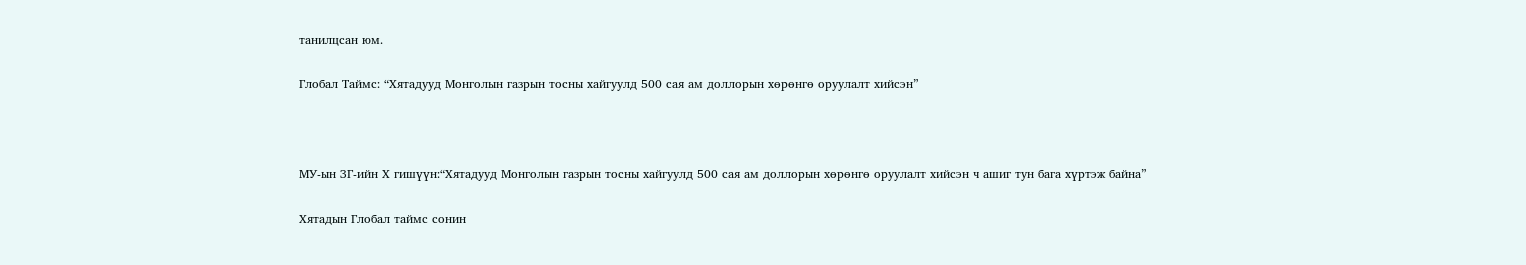танилцсан юм.

Глобал Таймс: “Хятадууд Монголын газрын тосны хайгуулд 500 сая ам доллорын хөрөнгө оруулалт хийсэн”



МУ-ын ЗГ-ийн Х гишүүн:“Хятадууд Монголын газрын тосны хайгуулд 500 сая ам доллорын хөрөнгө оруулалт хийсэн ч ашиг тун бага хүртэж байна”

Хятадын Глобал таймс сонин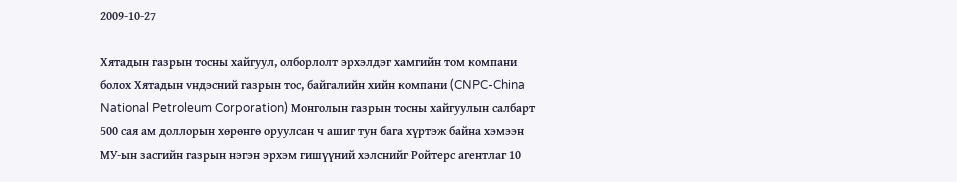2009-10-27

Хятадын газрын тосны хайгуул, олборлолт эрхэлдэг хамгийн том компани болох Хятадын vндэсний газрын тос, байгалийн хийн компани (CNPC-China National Petroleum Corporation) Монголын газрын тосны хайгуулын салбарт 500 сая ам доллорын хөрөнгө оруулсан ч ашиг тун бага хүртэж байна хэмээн МУ-ын засгийн газрын нэгэн эрхэм гишүүний хэлснийг Ройтерс агентлаг 10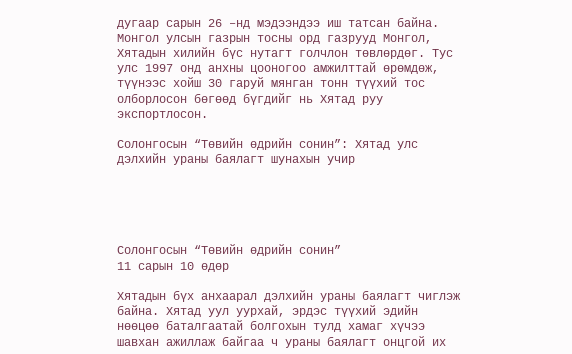дугаар сарын 26 –нд мэдээндээ иш татсан байна.
Монгол улсын газрын тосны орд газрууд Монгол, Хятадын хилийн бүс нутагт голчлон төвлөрдөг. Тус улс 1997 онд анхны цооногоо амжилттай өрөмдөж, түүнээс хойш 30 гаруй мянган тонн түүхий тос олборлосон бөгөөд бүгдийг нь Хятад руу экспортлосон.

Солонгосын “Төвийн өдрийн сонин”: Хятад улс дэлхийн ураны баялагт шунахын учир





Солонгосын “Төвийн өдрийн сонин”
11 сарын 10 өдөр

Хятадын бүх анхаарал дэлхийн ураны баялагт чиглэж байна. Хятад уул уурхай, эрдэс түүхий эдийн нөөцөө баталгаатай болгохын тулд хамаг хүчээ шавхан ажиллаж байгаа ч ураны баялагт онцгой их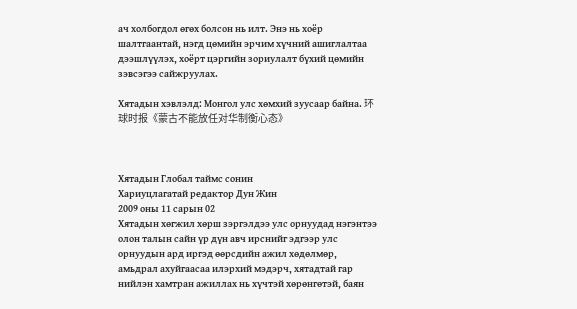ач холбогдол өгөх болсон нь илт. Энэ нь хоёр шалтгаантай, нэгд цөмийн эрчим хүчний ашиглалтаа дээшлүүлэх, хоёрт цэргийн зориулалт бүхий цөмийн зэвсэгээ сайжруулах.

Хятадын хэвлэлд: Монгол улс хөмхий зуусаар байна. 环球时报《蒙古不能放任对华制衡心态》



Хятадын Глобал таймс сонин
Хариуцлагатай редактор Дун Жин
2009 оны 11 сарын 02
Хятадын хөгжил хөрш зэргэлдээ улс орнуудад нэгэнтээ олон талын сайн үр дүн авч ирснийг эдгээр улс орнуудын ард иргэд өөрсдийн ажил хөдөлмөр, амьдрал ахуйгаасаа илэрхий мэдэрч, хятадтай гар нийлэн хамтран ажиллах нь хүчтэй хөрөнгөтэй, баян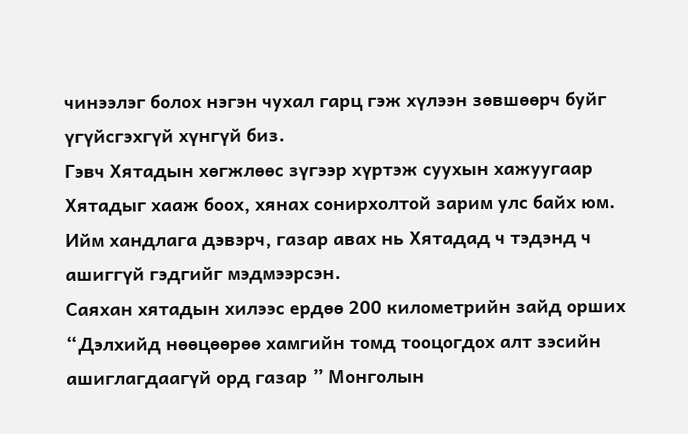чинээлэг болох нэгэн чухал гарц гэж хүлээн зөвшөөрч буйг үгүйсгэхгүй хүнгүй биз.
Гэвч Хятадын хөгжлөөс зүгээр хүртэж суухын хажуугаар Хятадыг хааж боох, хянах сонирхолтой зарим улс байх юм. Ийм хандлага дэвэрч, газар авах нь Хятадад ч тэдэнд ч ашиггүй гэдгийг мэдмээрсэн.
Саяхан хятадын хилээс ердөө 200 километрийн зайд орших  “Дэлхийд нөөцөөрөө хамгийн томд тооцогдох алт зэсийн ашиглагдаагүй орд газар ” Монголын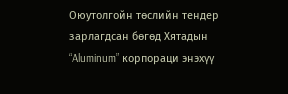Оюутолгойн төслийн тендер зарлагдсан бөгөд Хятадын “Aluminum” корпораци энэхүү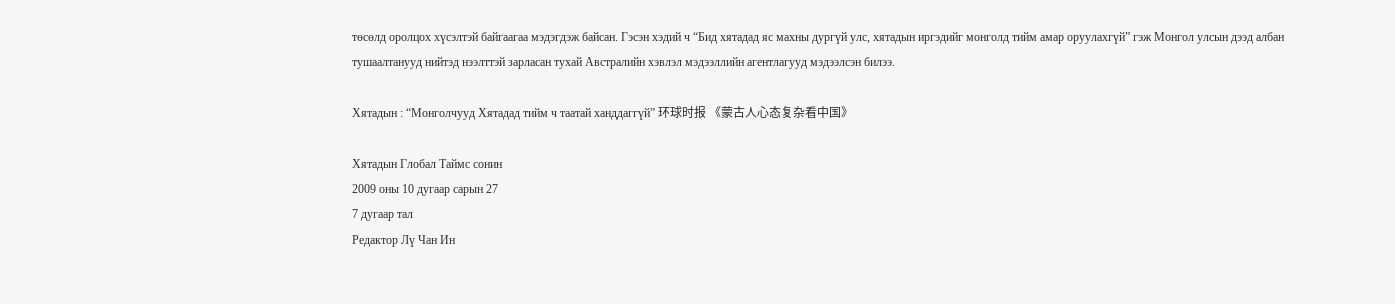төсөлд оролцох хүсэлтэй байгаагаа мэдэгдэж байсан. Гэсэн хэдий ч “Бид хятадад яс махны дургүй улс, хятадын иргэдийг монголд тийм амар оруулахгүй” гэж Монгол улсын дээд албан тушаалтанууд нийтэд нээлттэй зарласан тухай Австралийн хэвлэл мэдээллийн агентлагууд мэдээлсэн билээ.

Хятадын : “Монголчууд Хятадад тийм ч таатай ханддаггүй” 环球时报 《蒙古人心态复杂看中国》

Хятадын Глобал Таймс сонин
2009 оны 10 дугаар сарын 27
7 дугаар тал
Редактор Лү Чан Ин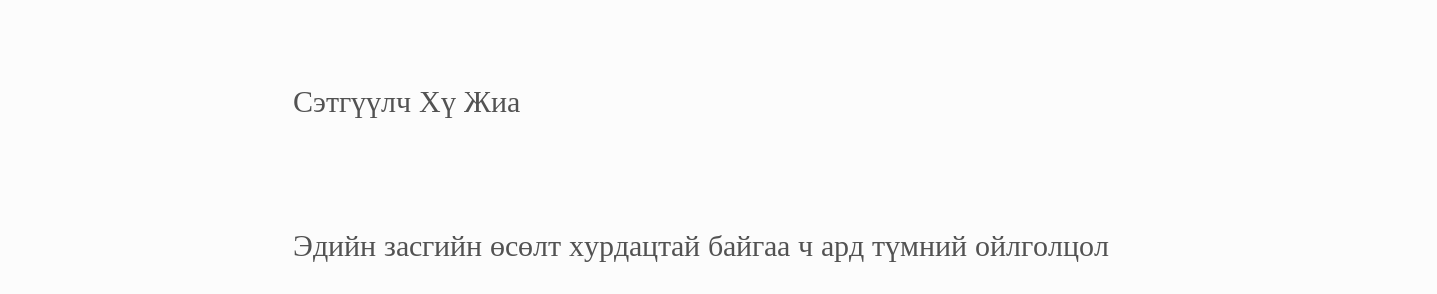Сэтгүүлч Хү Жиа


Эдийн засгийн өсөлт хурдацтай байгаа ч ард түмний ойлголцол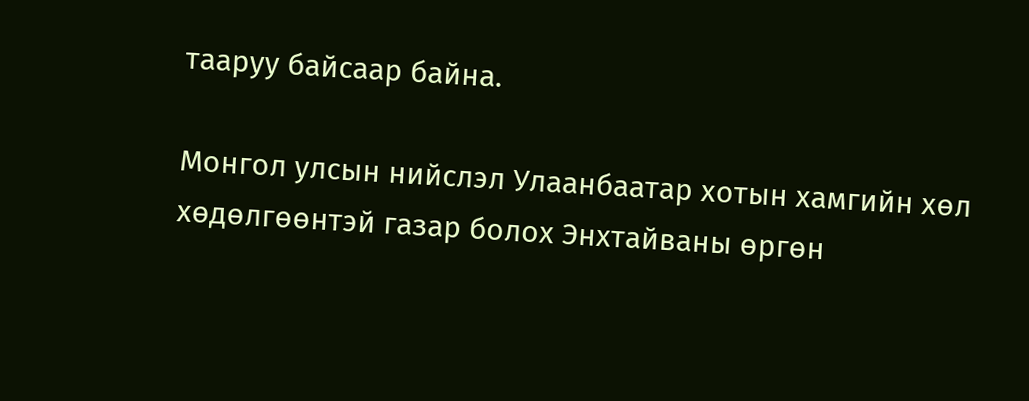тааруу байсаар байна.

Монгол улсын нийслэл Улаанбаатар хотын хамгийн хөл хөдөлгөөнтэй газар болох Энхтайваны өргөн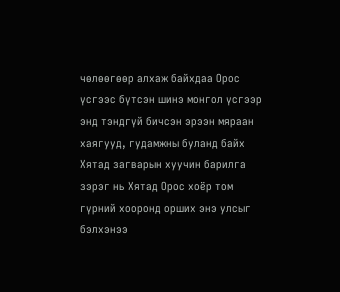чөлөөгөөр алхаж байхдаа Орос үсгээс бүтсэн шинэ монгол үсгээр энд тэндгүй бичсэн эрээн мяраан хаягууд, гудамжны буланд байх Хятад загварын хуучин барилга зэрэг нь Хятад Орос хоёр том гүрний хооронд орших энэ улсыг бэлхэнээ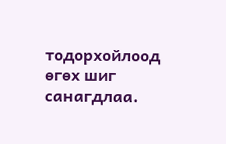тодорхойлоод өгөх шиг санагдлаа.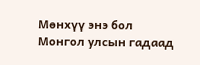Мөнхүү энэ бол Монгол улсын гадаад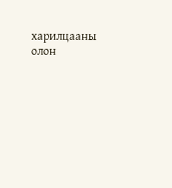харилцааны олон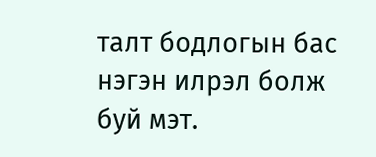талт бодлогын бас нэгэн илрэл болж буй мэт.